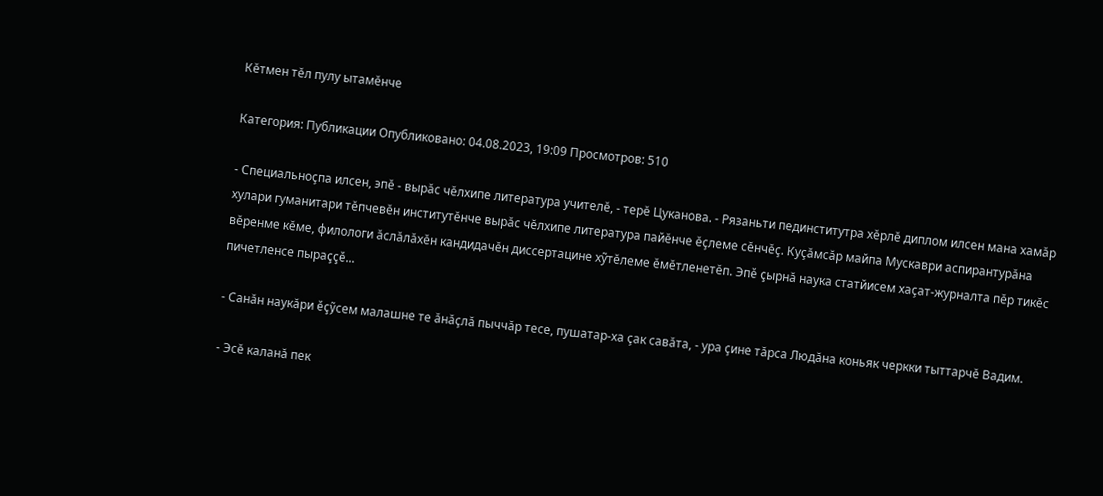Кĕтмен тĕл пулу ытамĕнче

Категория: Публикации Опубликовано: 04.08.2023, 19:09 Просмотров: 510

- Специальноçпа илсен, эпĕ - вырăс чĕлхипе литература учителĕ, - терĕ Цуканова. - Рязаньти пединститутра хĕрлĕ диплом илсен мана хамăр хулари гуманитари тĕпчевĕн институтĕнче вырăс чĕлхипе литература пайĕнче ĕçлеме сĕнчĕç. Куçăмсăр майпа Мускаври аспирантурăна вĕренме кĕме, филологи ăслăлăхĕн кандидачĕн диссертацине хỹтĕлеме ĕмĕтленетĕп. Эпĕ çырнă наука статйисем хаçат-журналта пĕр тикĕс пичетленсе пыраççĕ...

- Санăн наукăри ĕçỹсем малашне те ăнăçлă пыччăр тесе, пушатар-ха çак савăта, - ура çине тăрса Людăна коньяк черкки тыттарчĕ Вадим.

- Эсĕ каланă пек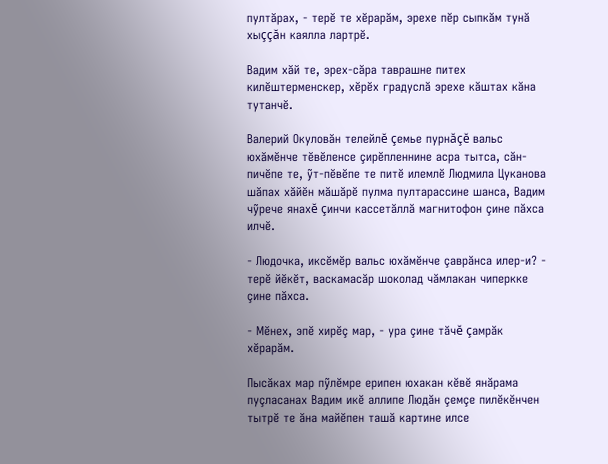пултăрах, - терĕ те хĕрарăм, эрехе пĕр сыпкăм тунă хыççăн каялла лартрĕ.

Вадим хăй те, эрех-сăра таврашне питех килĕштерменскер, хĕрĕх градуслă эрехе кăштах кăна тутанчĕ.

Валерий Окуловăн телейлĕ çемье пурнăçĕ вальс юхăмĕнче тĕвĕленсе çирĕпленнине асра тытса, сăн-пичĕпе те, ỹт-пĕвĕпе те питĕ илемлĕ Людмила Цуканова шăпах хăйĕн мăшăрĕ пулма пултарассине шанса, Вадим чỹрече янахĕ çинчи кассетăллă магнитофон çине пăхса илчĕ.

- Людочка, иксĕмĕр вальс юхăмĕнче çаврăнса илер-и? - терĕ йĕкĕт, васкамасăр шоколад чăмлакан чиперкке çине пăхса.

- Мĕнех, эпĕ хирĕç мар, - ура çине тăчĕ çамрăк хĕрарăм.

Пысăках мар пỹлĕмре ерипен юхакан кĕвĕ янăрама пуçласанах Вадим икĕ аллипе Людăн çемçе пилĕкĕнчен тытрĕ те ăна майĕпен ташă картине илсе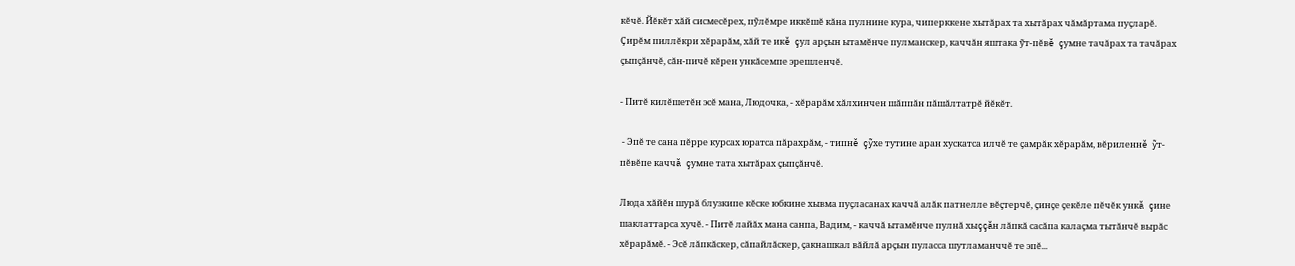кĕчĕ. Йĕкĕт хăй сисмесĕрех, пỹлĕмре иккĕшĕ кăна пулнине кура, чиперккене хытăрах та хытăрах чăмăртама пуçларĕ. Çирĕм пиллĕкри хĕрарăм, хăй те икĕ çул арçын ытамĕнче пулманскер, каччăн яштака ỹт-пĕвĕ çумне тачăрах та тачăрах çыпçăнчĕ, сăн-пичĕ кĕрен ункăсемпе эрешленчĕ.

- Питĕ килĕшетĕн эсĕ мана, Людочка, - хĕрарăм хăлхинчен шăппăн пăшăлтатрĕ йĕкĕт.

 - Эпĕ те сана пĕрре курсах юратса пăрахрăм, - типнĕ çỹхе тутине аран хускатса илчĕ те çамрăк хĕрарăм, вĕриленнĕ ỹт-пĕвĕпе каччă çумне тата хытăрах çыпçăнчĕ.

Люда хăйĕн шурă блузкипе кĕске юбкине хывма пуçласанах каччă алăк патнелле вĕçтерчĕ, çинçе çекĕле пĕчĕк ункă çине шаклаттарса хучĕ. - Питĕ лайăх мана санпа, Вадим, - каччă ытамĕнче пулнă хыççăн лăпкă сасăпа калаçма тытăнчĕ вырăс хĕрарăмĕ. - Эсĕ лăпкăскер, сăпайлăскер, çакнашкал вăйлă арçын пуласса шутламанччĕ те эпĕ...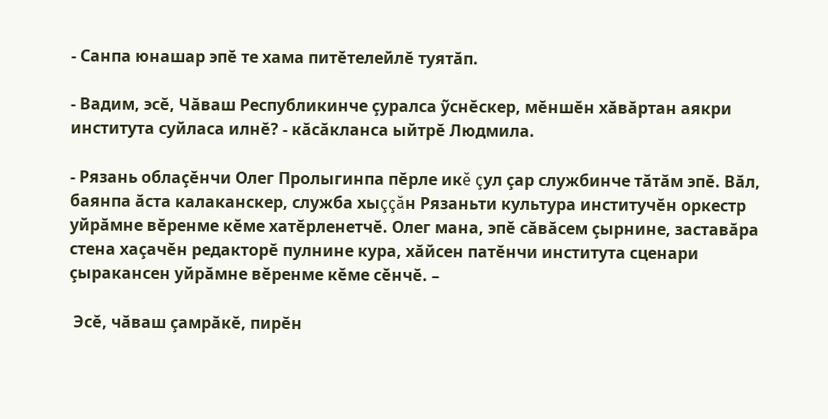- Санпа юнашар эпĕ те хама питĕтелейлĕ туятăп.

- Вадим, эсĕ, Чăваш Республикинче çуралса ỹснĕскер, мĕншĕн хăвăртан аякри института суйласа илнĕ? - кăсăкланса ыйтрĕ Людмила.

- Рязань облаçĕнчи Олег Пролыгинпа пĕрле икĕ çул çар службинче тăтăм эпĕ. Вăл, баянпа ăста калаканскер, служба хыççăн Рязаньти культура институчĕн оркестр уйрăмне вĕренме кĕме хатĕрленетчĕ. Олег мана, эпĕ сăвăсем çырнине, заставăра стена хаçачĕн редакторĕ пулнине кура, хăйсен патĕнчи института сценари çыракансен уйрăмне вĕренме кĕме сĕнчĕ. –

 Эсĕ, чăваш çамрăкĕ, пирĕн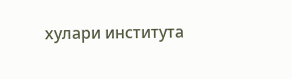хулари института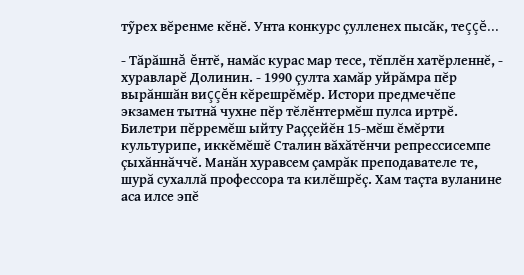тỹрех вĕренме кĕнĕ. Унта конкурс çулленех пысăк, теççĕ...

- Тăрăшнă ĕнтĕ, намăс курас мар тесе, тĕплĕн хатĕрленнĕ, - хуравларĕ Долинин. - 1990 çулта хамăр уйрăмра пĕр вырăншăн виççĕн кĕрешрĕмĕр. Истори предмечĕпе экзамен тытнă чухне пĕр тĕлĕнтермĕш пулса иртрĕ. Билетри пĕрремĕш ыйту Раççейĕн 15-мĕш ĕмĕрти культурипе, иккĕмĕшĕ Сталин вăхăтĕнчи репрессисемпе çыхăннăччĕ. Манăн хуравсем çамрăк преподавателе те, шурă сухаллă профессора та килĕшрĕç. Хам таçта вуланине аса илсе эпĕ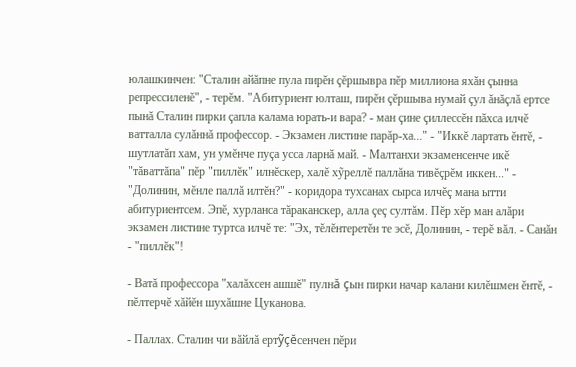юлашкинчен: "Сталин айăпне пула пирĕн çĕршывра пĕр миллиона яхăн çынна репрессиленĕ", - терĕм. "Абитуриент юлташ, пирĕн çĕршыва нумай çул ăнăçлă ертсе пынă Сталин пирки çапла калама юрать-и вара? - ман çине çиллессĕн пăхса илчĕ ватталла сулăннă профессор. - Экзамен листине парăр-ха..." - "Иккĕ лартать ĕнтĕ, - шутлатăп хам, ун умĕнче пуçа усса ларнă май. - Малтанхи экзаменсенче икĕ "тăваттăпа" пĕр "пиллĕк" илнĕскер, халĕ хỹреллĕ паллăна тивĕçрĕм иккен..." - "Долинин, мĕнле паллă илтĕн?" - коридора тухсанах сырса илчĕç мана ытти абитуриентсем. Эпĕ, хурланса тăраканскер, алла çеç султăм. Пĕр хĕр ман алăри экзамен листине туртса илчĕ те: "Эх, тĕлĕнтеретĕн те эсĕ, Долинин, - терĕ вăл. - Санăн - "пиллĕк"!

- Ватă профессора "халăхсен ашшĕ" пулнă çын пирки начар калани килĕшмен ĕнтĕ, - пĕлтерчĕ хăйĕн шухăшне Цуканова.

- Паллах. Сталин чи вăйлă ертỹçĕсенчен пĕри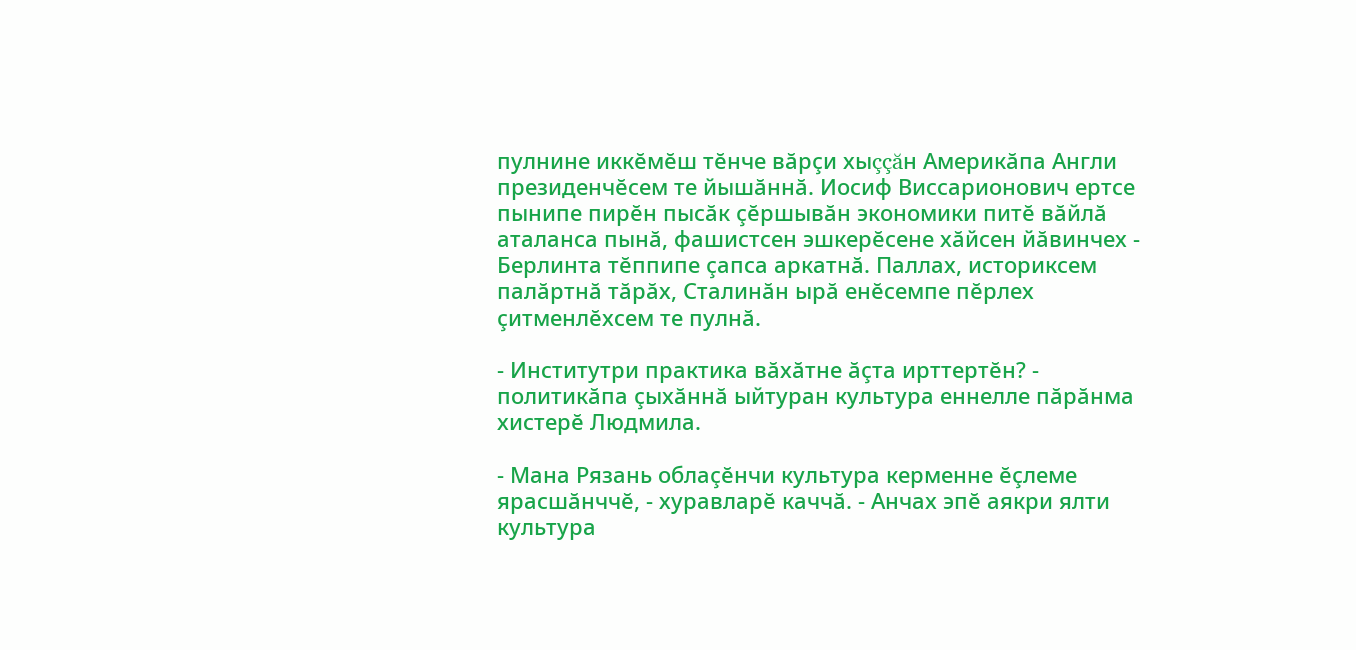пулнине иккĕмĕш тĕнче вăрçи хыççăн Америкăпа Англи президенчĕсем те йышăннă. Иосиф Виссарионович ертсе пынипе пирĕн пысăк çĕршывăн экономики питĕ вăйлă аталанса пынă, фашистсен эшкерĕсене хăйсен йăвинчех - Берлинта тĕппипе çапса аркатнă. Паллах, историксем палăртнă тăрăх, Сталинăн ырă енĕсемпе пĕрлех çитменлĕхсем те пулнă.

- Институтри практика вăхăтне ăçта ирттертĕн? - политикăпа çыхăннă ыйтуран культура еннелле пăрăнма хистерĕ Людмила.

- Мана Рязань облаçĕнчи культура керменне ĕçлеме ярасшăнччĕ, - хуравларĕ каччă. - Анчах эпĕ аякри ялти культура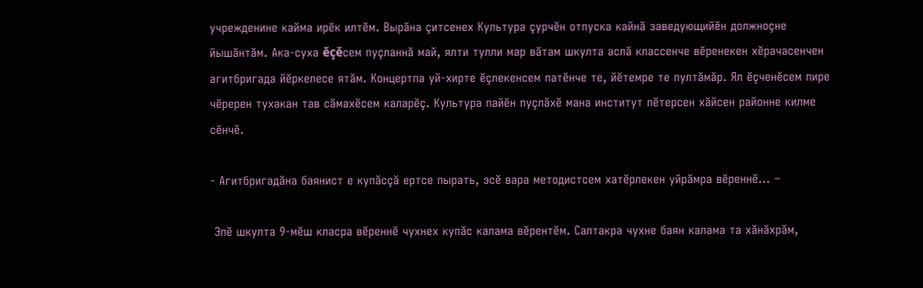учрежденине кайма ирĕк илтĕм. Вырăна çитсенех Культура çурчĕн отпуска кайнă заведующийĕн должноçне йышăнтăм. Ака-суха ĕçĕсем пуçланнă май, ялти тулли мар вăтам шкулта аслă классенче вĕренекен хĕрачасенчен агитбригада йĕркелесе ятăм. Концертпа уй-хирте ĕçлекенсем патĕнче те, йĕтемре те пултăмăр. Ял ĕçченĕсем пире чĕререн тухакан тав сăмахĕсем каларĕç. Культура пайĕн пуçлăхĕ мана институт пĕтерсен хăйсен районне килме сĕнчĕ.

- Агитбригадăна баянист е купăсçă ертсе пырать, эсĕ вара методистсем хатĕрлекен уйрăмра вĕреннĕ... –

 Эпĕ шкулта 9-мĕш класра вĕреннĕ чухнех купăс калама вĕрентĕм. Салтакра чухне баян калама та хăнăхрăм,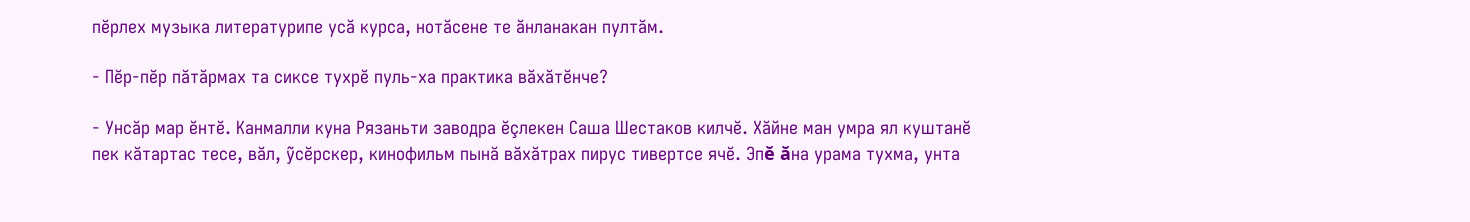пĕрлех музыка литературипе усă курса, нотăсене те ăнланакан пултăм.

- Пĕр-пĕр пăтăрмах та сиксе тухрĕ пуль-ха практика вăхăтĕнче?

- Унсăр мар ĕнтĕ. Канмалли куна Рязаньти заводра ĕçлекен Саша Шестаков килчĕ. Хăйне ман умра ял куштанĕ пек кăтартас тесе, вăл, ỹсĕрскер, кинофильм пынă вăхăтрах пирус тивертсе ячĕ. Эпĕ ăна урама тухма, унта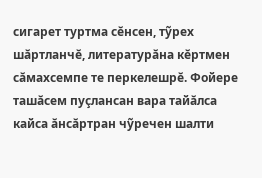сигарет туртма сĕнсен, тỹрех шăртланчĕ, литературăна кĕртмен сăмахсемпе те перкелешрĕ. Фойере ташăсем пуçлансан вара тайăлса кайса ăнсăртран чỹречен шалти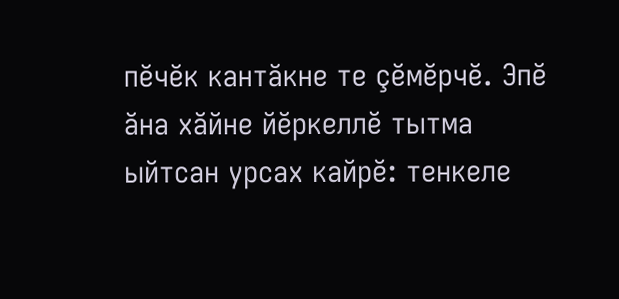пĕчĕк кантăкне те çĕмĕрчĕ. Эпĕ ăна хăйне йĕркеллĕ тытма ыйтсан урсах кайрĕ: тенкеле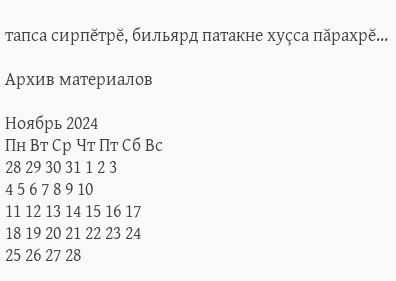тапса сирпĕтрĕ, бильярд патакне хуçса пăрахрĕ...

Архив материалов

Ноябрь 2024
Пн Вт Ср Чт Пт Сб Вс
28 29 30 31 1 2 3
4 5 6 7 8 9 10
11 12 13 14 15 16 17
18 19 20 21 22 23 24
25 26 27 28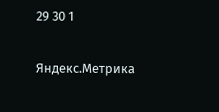29 30 1

Яндекс.Метрика